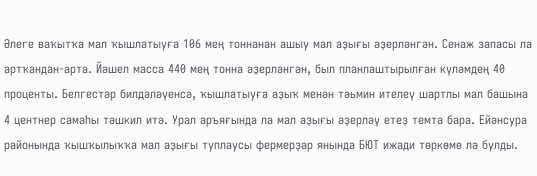Әлеге ваҡытҡа мал ҡышлатыуға 106 мең тоннанан ашыу мал аҙығы әҙерләнгән. Сенаж запасы ла артҡандан-арта. Йәшел масса 440 мең тонна әҙерләнгән, был планлаштырылған күләмдең 40 проценты. Белгестәр билдәләүенсә, ҡышлатыуға аҙыҡ менән тәьмин ителеү шартлы мал башына 4 центнер самаһы тәшкил итә. Урал аръяғында ла мал аҙығы әҙерләү етеҙ темта бара. Ейәнсура районында ҡышҡылыҡҡа мал аҙығы туплаусы фермерҙар янында БЮТ ижади төркөмө лә булды.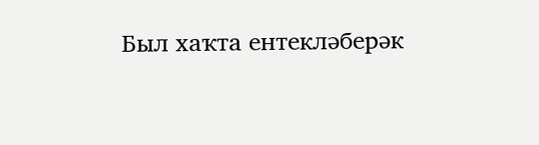Был хаҡта ентекләберәк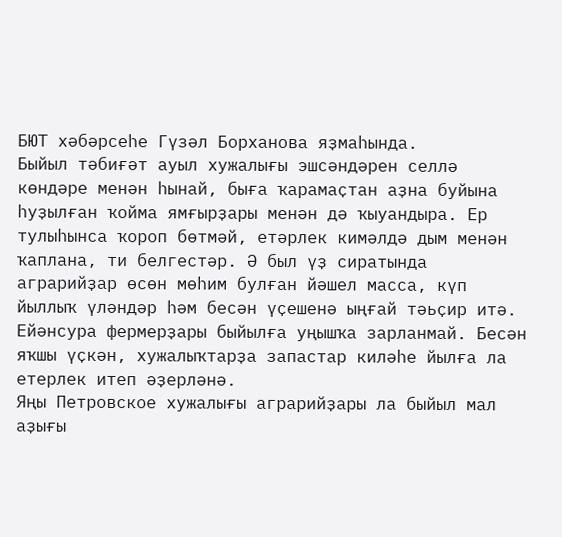БЮТ хәбәрсеһе Гүзәл Борханова яҙмаһында.
Быйыл тәбиғәт ауыл хужалығы эшсәндәрен селлә көндәре менән һынай, быға ҡарамаҫтан аҙна буйына һуҙылған ҡойма ямғырҙары менән дә ҡыуандыра. Ер тулыһынса ҡороп бөтмәй, етәрлек кимәлдә дым менән ҡаплана, ти белгестәр. Ә был үҙ сиратында аграрийҙар өсөн мөһим булған йәшел масса, күп йыллыҡ үләндәр һәм бесән үҫешенә ыңғай тәьҫир итә. Ейәнсура фермерҙары быйылға уңышҡа зарланмай. Бесән яҡшы үҫкән, хужалыҡтарҙа запастар киләһе йылға ла етерлек итеп әҙерләнә.
Яңы Петровское хужалығы аграрийҙары ла быйыл мал аҙығы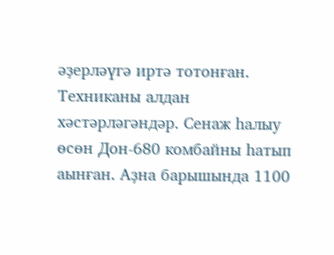әҙерләүгә иртә тотонған. Техниканы алдан хәстәрләгәндәр. Сенаж һалыу өсөн Дон-680 комбайны һатып аынған. Аҙна барышында 1100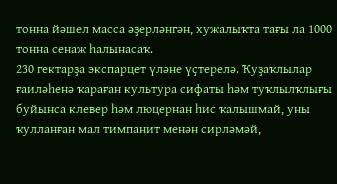тонна йәшел масса әҙерләнгән, хужалыҡта тағы ла 1000 тонна сенаж һалынасаҡ.
230 гектарҙа экспарцет үләне үҫтерелә. Ҡуҙаҡлылар ғаиләһенә ҡараған культура сифаты һәм туҡлылҡлығы буйынса клевер һәм люцернан һис ҡалышмай, уны ҡулланған мал тимпанит менән сирләмәй,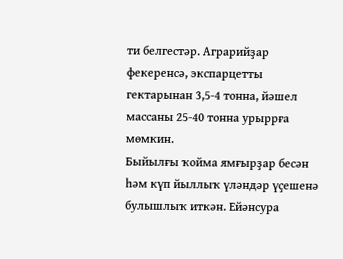ти белгестәр. Аграрийҙар фекеренсә, экспарцетты гектарынан 3,5-4 тонна, йәшел массаны 25-40 тонна урыррға мөмкин.
Быйылғы ҡойма ямғырҙар бесән һәм күп йыллыҡ үләндәр үҫешенә булышлыҡ иткән. Ейәнсура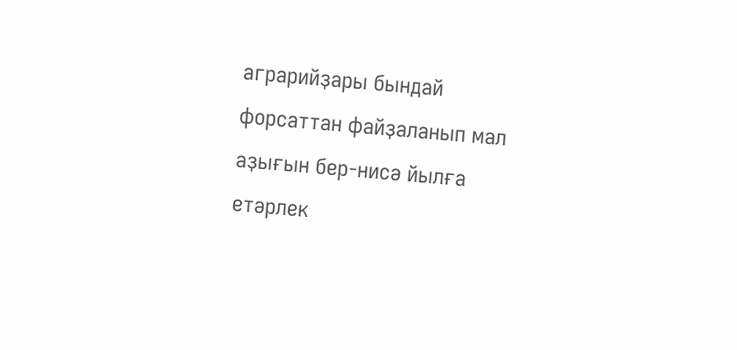аграрийҙары бындай форсаттан файҙаланып мал аҙығын бер-нисә йылға етәрлек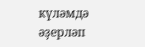күләмдә әҙерләп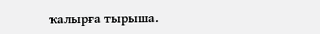ҡалырға тырыша.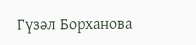Гүзәл Борханова